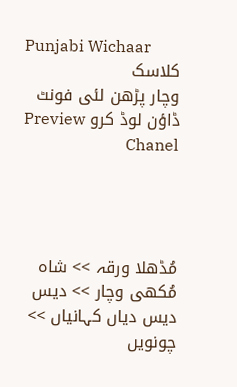Punjabi Wichaar
کلاسک
وچار پڑھن لئی فونٹ ڈاؤن لوڈ کرو Preview Chanel




مُڈھلا ورقہ >> شاہ مُکھی وچار >> دیس دیس دیاں کہانیاں >> چونویں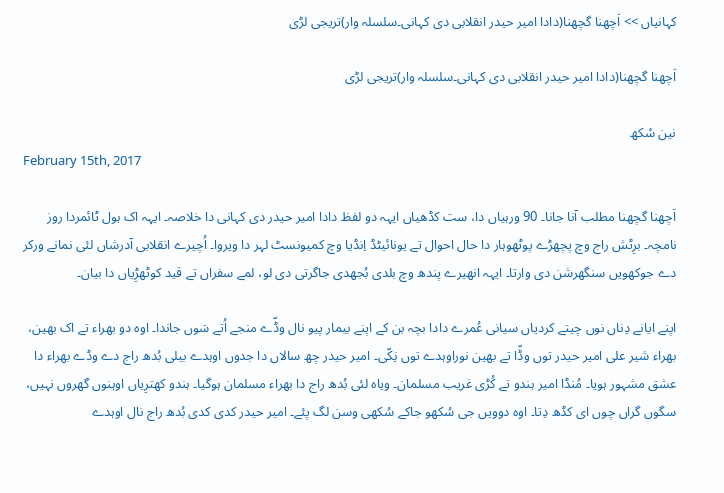کہانیاں >> اَچھنا گچھنا(دادا امیر حیدر انقلابی دی کہانی۔سلسلہ وار)تریجی لڑی

اَچھنا گچھنا(دادا امیر حیدر انقلابی دی کہانی۔سلسلہ وار)تریجی لڑی

نین سْکھ
February 15th, 2017

اَچھنا گچھنا مطلب آنا جانا۔ 90 ورہیاں دا، ست کڈھیاں ایہہ دو لفظ دادا امیر حیدر دی کہانی دا خلاصہ۔ ایہہ اک ہول ٹائمردا روز نامچہ۔ برِٹش راج وچ پچھڑے پوٹھوہار دا حال احوال تے یونائیٹڈ اِنڈیا وچ کمیونسٹ لہر دا ویروا۔ اُچیرے انقلابی آدرشاں لئی نمانے ورکر دے جوکھویں سنگھرشن دی وارتا۔ ایہہ انھیرے پندھ وچ بلدی بُجھدی جاگرتی دی لو، لمے سفراں تے قید کوٹھڑِیاں دا بیان۔

اپنے ایانے دِناں نوں چیتے کردیاں سیانی عُمرے دادا بچہ بن کے اپنے بیمار پیو نال وڈّے منجے اُتے سَوں جاندا۔ اوہ دو بھراء تے اک بھین، بھراء شیر علی امیر حیدر توں وڈّا تے بھین نوراوہدے توں نِکّی۔ امیر حیدر چھ سالاں دا جدوں اوہدے بیلی بُدھ راج دے وڈے بھراء دا عشق مشہور ہویا۔ مُنڈا امیر ہندو تے کُڑی غریب مسلمان۔ ویاہ لئی بُدھ راج دا بھراء مسلمان ہوگیا۔ ہندو کھترِیاں اوہنوں گھروں نہیں، سگوں گراں چوں ای کڈھ دِتا۔ اوہ دوویں جی سُکھو جاکے سُکھی وسن لگ پئے۔ امیر حیدر کدی کدی بُدھ راج نال اوہدے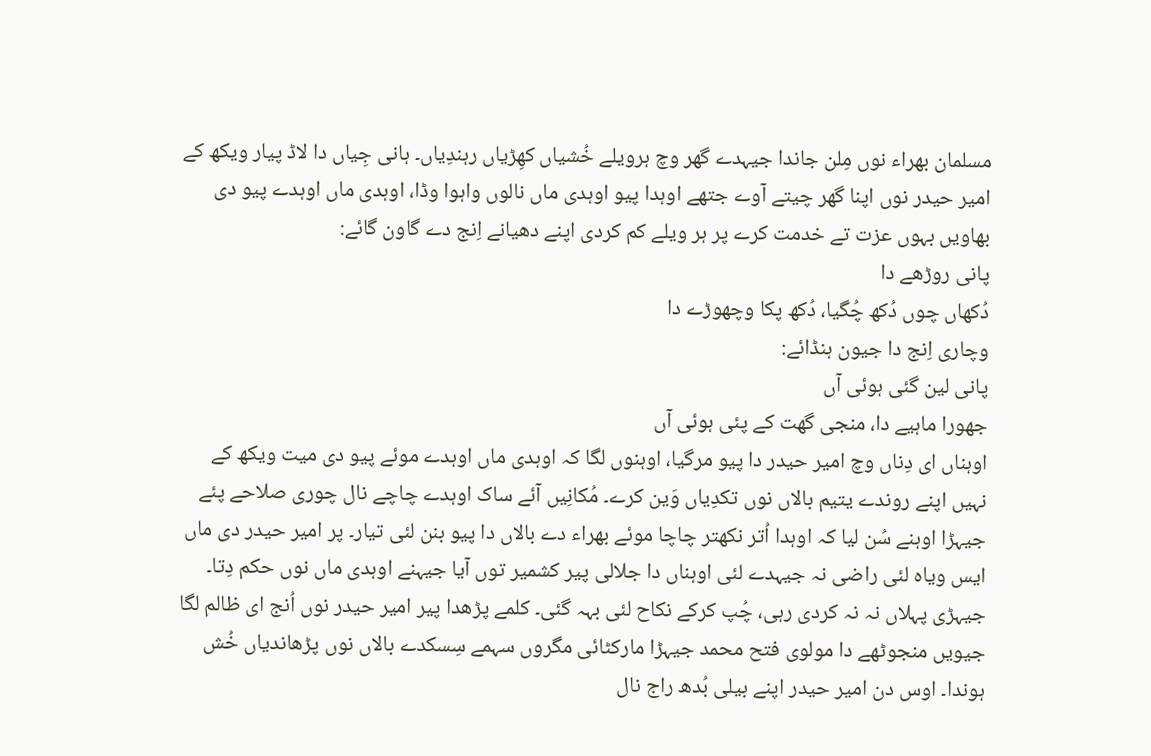مسلمان بھراء نوں مِلن جاندا جیہدے گھر وچ ہرویلے خُشیاں کھِڑیاں رہندِیاں۔ ہانی جِیاں دا لاڈ پیار ویکھ کے امیر حیدر نوں اپنا گھر چیتے آوے جتھے اوہدا پیو اوہدی ماں نالوں واہوا وڈا، اوہدی ماں اوہدے پیو دی بھاویں بہوں عزت تے خدمت کرے پر ہر ویلے کم کردی اپنے دھیانے اِنج دے گاون گائے:
پانی روڑھے دا
دُکھاں چوں دُکھ چُگیا، دُکھ پکا وچھوڑے دا
وچاری اِنج دا جیون ہنڈائے:
پانی لین گئی ہوئی آں
جھورا ماہیے دا، منجی گھت کے پئی ہوئی آں
اوہناں ای دِناں وچ امیر حیدر دا پیو مرگیا، اوہنوں لگا کہ اوہدی ماں اوہدے موئے پیو دی میت ویکھ کے نہیں اپنے روندے یتیم بالاں نوں تکدِیاں وَین کرے۔ مُکانِیں آئے ساک اوہدے چاچے نال چوری صلاحے پئے جیہڑا اوہنے سُن لیا کہ اوہدا اُتر نکھتر چاچا موئے بھراء دے بالاں دا پیو بنن لئی تیار۔ پر امیر حیدر دی ماں ایس ویاہ لئی راضی نہ جیہدے لئی اوہناں دا جلالی پیر کشمیر توں آیا جیہنے اوہدی ماں نوں حکم دِتا۔ جیہڑی پہلاں نہ نہ کردی رہی، چُپ کرکے نکاح لئی بہہ گئی۔ کلمے پڑھدا پیر امیر حیدر نوں اُنج ای ظالم لگا جیویں منجوٹھے دا مولوی فتح محمد جیہڑا مارکٹائی مگروں سہمے سِسکدے بالاں نوں پڑھاندیاں خُش ہوندا۔ اوس دن امیر حیدر اپنے بیلی بُدھ راج نال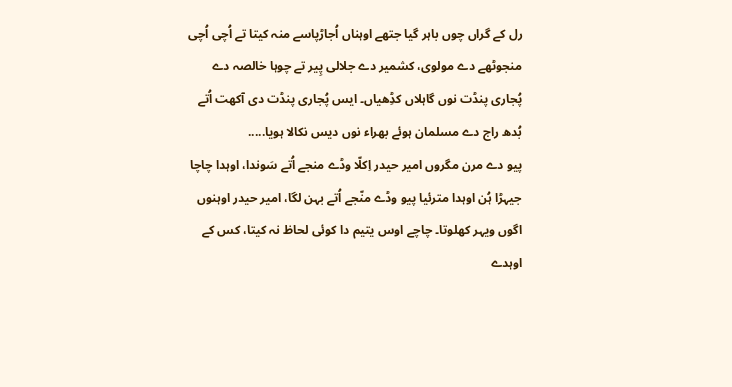رل کے گراں چوں باہر گیا جتھے اوہناں اُجاڑپاسے منہ کیتا تے اُچی اُچی منجوٹھے دے مولوی، کشمیر دے جلالی پِیر تے چوہا خالصہ دے پُجاری پنڈت نوں گاہلاں کڈِھیاں۔ ایس پُجاری پنڈت دی آکھت اُتے بُدھ راج دے مسلمان ہوئے بھراء نوں دیس نکالا ہویا.....
پیو دے مرن مگروں امیر حیدر اِکلّا وڈے منجے اُتے سَوندا، اوہدا چاچا جیہڑا ہُن اوہدا مترئیا پیو وڈے منّجے اُتے بہن لگا، امیر حیدر اوہنوں اگوں ویہر کھلوتا۔ چاچے اوس یتیم دا کوئی لحاظ نہ کیتا، کس کے اوہدے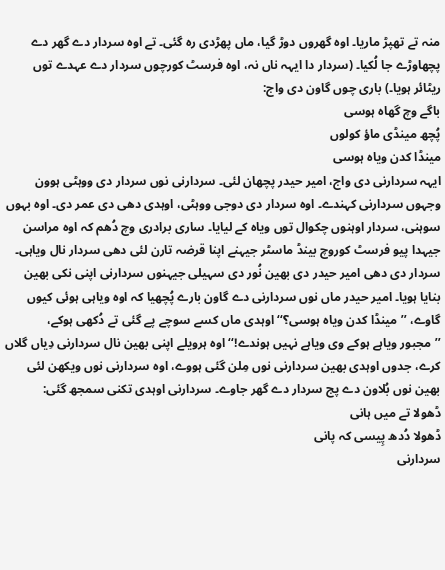منہ تے تھپڑ ماریا۔ اوہ گھروں دوڑ گیا، ماں پھڑدی رہ گئی۔ تے اوہ سردار دے گھر دے پچھاوڑے جا لُکیا۔ (سردار دا ایہہ ناں نہ، اوہ فرسٹ کورچوں سردار دے عہدے توں ریٹائر ہویا۔) باری چوں گاون دی واج:
باگے وچ گھاہ ہوسی
پُچھ مینڈی ماؤ کولوں
مینڈا کدن ویاہ ہوسی
ایہہ سردارنی دی واج، امیر حیدر پچھان لئی۔ سردارنی نوں سردار دی ووہٹی ہوون وجہوں سردارنی کہندے۔ اوہ سردار دی دوجی ووہٹی، اوہدی دھی دی عمر دی۔ اوہ بہوں سوہنی، سردار اوہنوں چکوال توں ویاہ کے لیایا۔ ساری برادری وچ دُھم کہ اوہ مراسن جیہدا پیو فرسٹ کوروچ بینڈ ماسٹر جیہنے اپنا قرضہ تارن لئی دھی سردار نال ویاہی۔ سردار دی دھی امیر حیدر دی بھین نُور دی سہیلی جیہنوں سردارنی اپنی نکی بھین بنایا ہویا۔ امیر حیدر ماں نوں سردارنی دے گاون بارے پُچھیا کہ اوہ ویاہی ہوئی کیوں گاوے، ’’مینڈا کدن ویاہ ہوسی؟‘‘ اوہدی ماں کسے سوچے پے گئی تے دُکھی ہوکے، ’’مجبور ویاہے ہوکے وی ویاہے نہیں ہوندے!‘‘ اوہ ہرویلے اپنی بھین نال سردارنی دِیاں گلاں کرے، جدوں اوہدی بھین سردارنی نوں مِلن گئی ہووے، اوہ سردارنی نوں ویکھن لئی بھین نوں بُلاون دے پج سردار دے گھر جاوے۔ سردارنی اوہدی تکنی سمجھ گئی:
ڈھولا تے میں ہانی
ڈھولا دُدھ پِیسی کہ پانی
سردارنی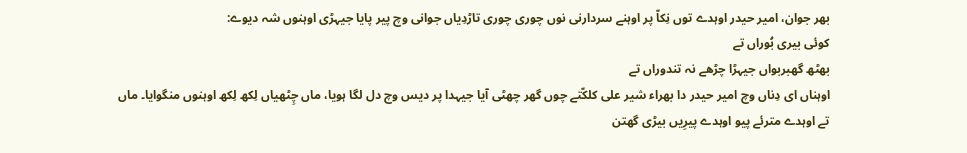بھر جوان، امیر حیدر اوہدے توں نِکاّ پر اوہنے سردارنی نوں چوری چوری تاڑدِیاں جوانی وچ پیر پایا جیہڑی اوہنوں شہ دیوے:
کوئی بیری بُوراں تے
بھٹھ گھبربواں جیہڑا چڑھے نہ تندوراں تے
اوہناں ای دِناں وچ امیر حیدر دا بھراء شیر علی کلکّتے چوں گھر چھٹی آیا جیہدا پر دیس وچ دل لگا ہویا، ماں چِٹھیاں لِکھ لِکھ اوہنوں منگوایا۔ ماں تے اوہدے مترئے پیو اوہدے پیرِیں بیڑی گھتن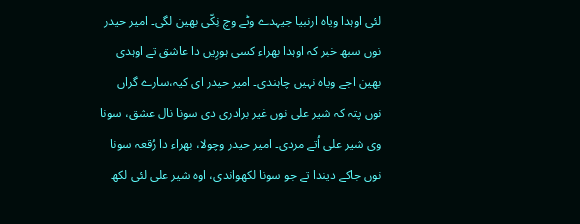لئی اوہدا ویاہ ارنبیا جیہدے وٹے وچ نِکّی بھین لگی۔ امیر حیدر نوں سبھ خبر کہ اوہدا بھراء کسی ہورِیں دا عاشق تے اوہدی بھین اجے ویاہ نہیں چاہندی۔ امیر حیدر ای کیہ،سارے گراں نوں پتہ کہ شیر علی نوں غیر برادری دی سونا نال عشق، سونا وی شیر علی اُتے مردی۔ امیر حیدر وچولا، بھراء دا رُقعہ سونا نوں جاکے دیندا تے جو سونا لکھواندی، اوہ شیر علی لئی لکھ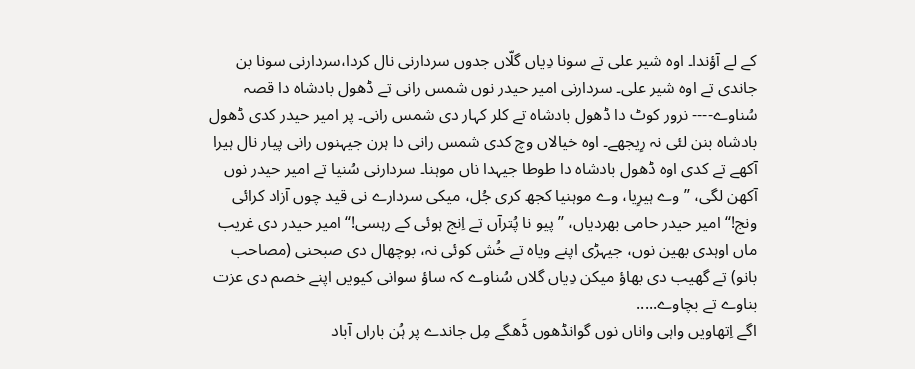کے لے آؤندا۔ اوہ شیر علی تے سونا دِیاں گلّاں جدوں سردارنی نال کردا،سردارنی سونا بن جاندی تے اوہ شیر علی۔ سردارنی امیر حیدر نوں شمس رانی تے ڈھول بادشاہ دا قصہ سُناوے---- نرور کوٹ دا ڈھول بادشاہ تے کلر کہار دی شمس رانی۔ پر امیر حیدر کدی ڈھول بادشاہ بنن لئی نہ رِیجھے۔ اوہ خیالاں وچ کدی شمس رانی دا ہرن جیہنوں رانی پیار نال ہیرا آکھے تے کدی اوہ ڈھول بادشاہ دا طوطا جیہدا ناں موہنا۔ سردارنی سُنیا تے امیر حیدر نوں آکھن لگی، ’’وے ہیرِیا، وے موہنیا کجھ کری جُل، میکی سردارے نی قید چوں آزاد کرائی ونج!‘‘ امیر حیدر حامی بھردیاں، ’’پیو نا پُترآں تے اِنج ہوئی کے رہسی!‘‘ امیر حیدر دی غریب ماں اوہدی بھین نوں، جیہڑی اپنے ویاہ تے خُش کوئی نہ، بوچھال دی صبحنی (مصاحب بانو) تے گھیب دی بھاؤ میکن دِیاں گلاں سُناوے کہ ساؤ سوانی کیویں اپنے خصم دی عزت بناوے تے بچاوے.....
اگے اِتھاویں واہی واناں نوں گوانڈھوں ڈَھگے مِل جاندے پر ہُن باراں آباد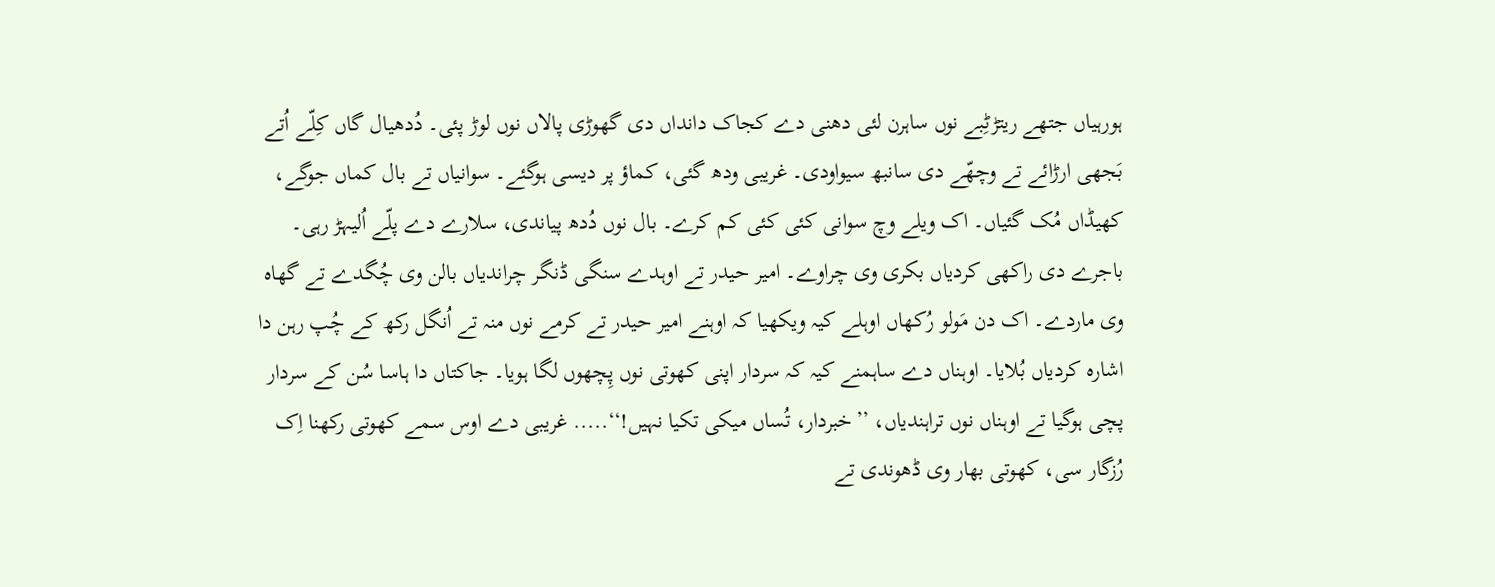ہورہیاں جتھے ریتڑٹِبے نوں ساہرن لئی دھنی دے کجاک دانداں دی گھوڑی پالاں نوں لوڑ پئی۔ دُدھیال گاں کِلّے اُتے بَجھی ارڑائے تے وچھّے دی سانبھ سیواودی۔ غریبی ودھ گئی، کماؤ پر دیسی ہوگئے۔ سوانیاں تے بال کماں جوگے، کھیڈاں مُک گئیاں۔ اک ویلے وچ سوانی کئی کئی کم کرے۔ بال نوں دُدھ پیاندی، سلارے دے پلّے اُلیہڑ رہی۔ باجرے دی راکھی کردیاں بکری وی چراوے۔ امیر حیدر تے اوہدے سنگی ڈنگر چراندیاں بالن وی چُگدے تے گھاہ وی ماردے۔ اک دن مَولو رُکھاں اوہلے کیہ ویکھیا کہ اوہنے امیر حیدر تے کرمے نوں منہ تے اُنگل رکھ کے چُپ رہن دا اشارہ کردیاں بُلایا۔ اوہناں دے ساہمنے کیہ کہ سردار اپنی کھوتی نوں پِچھوں لگا ہویا۔ جاکتاں دا ہاسا سُن کے سردار پچی ہوگیا تے اوہناں نوں تراہندیاں، ’’خبردار، تُساں میکی تکیا نہیں!‘‘..... غریبی دے اوس سمے کھوتی رکھنا اِک رُزگار سی، کھوتی بھار وی ڈھوندی تے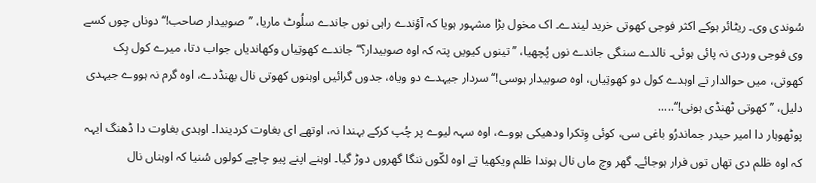سُوندی وی۔ ریٹائر ہوکے اکثر فوجی کھوتی خرید لیندے۔ اک مخول بڑا مشہور ہویا کہ آؤندے راہی نوں جاندے سلُوٹ ماریا، ’’صوبیدار صاحب!‘‘ دوناں چوں کسے وی فوجی وردی نہ پائی ہوئی۔ نالدے سنگی جاندے نوں پُچھیا، ’’تینوں کیویں پتہ کہ اوہ صوبیدار؟‘‘ جاندے کھوتِیاں وکھاندیاں جواب دتا، میرے کول ہِک کھوتی، میں حوالدار تے اوہدے کول دو کھوتِیاں، اوہ صوبیدار ہوسی!‘‘ سردار جیہدے دو ویاہ، جدوں گرائیں اوہنوں کھوتی نال بھنڈدے، اوہ گرم نہ ہووے جیہدی دلیل، ’’کھوتی ٹھنڈی ہونی!‘‘.....
پوٹھوہار دا امیر حیدر جماندرُو باغی سی، کوئی وِتکرا ودھیکی ہووے، اوہ سہہ لیوے پر چُپ کرکے بہندا نہ، اوتھے ای بغاوت کردیندا۔ اوہدی بغاوت دا ڈھنگ ایہہ کہ اوہ ظلم دی تھاں توں فرار ہوجائے۔ گھر وچ ماں نال ہوندا ظلم ویکھیا تے اوہ لکّوں ننگا گھروں دوڑ گیا۔ اوہنے اپنے پیو چاچے کولوں سُنیا کہ اوہناں نال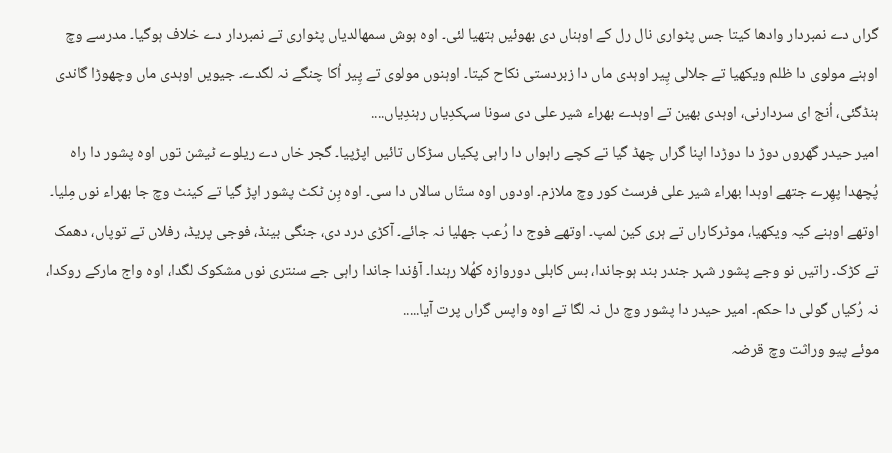گراں دے نمبردار وادھا کیتا جس پٹواری نال رل کے اوہناں دی بھوئیں ہتھیا لئی۔ اوہ ہوش سمھالدیاں پٹواری تے نمبردار دے خلاف ہوگیا۔ مدرسے وچ اوہنے مولوی دا ظلم ویکھیا تے جلالی پِیر اوہدی ماں دا زبردستی نکاح کیتا۔ اوہنوں مولوی تے پِیر اُکا چنگے نہ لگدے۔ جیویں اوہدی ماں وچھوڑا گاندی ہنڈگئی، اُنج ای سردارنی، اوہدی بھین تے اوہدے بھراء شیر علی دی سونا سہکدِیاں رہندِیاں....
امیر حیدر گھروں دوڑ دا دوڑدا اپنا گراں چھڈ گیا تے کچے راہواں دا راہی پکیاں سڑکاں تائیں اپڑپیا۔ گجر خاں دے ریلوے ٹیشن توں اوہ پشور دا راہ پُچھدا پھِرے جتھے اوہدا بھراء شیر علی فرسٹ کور وچ ملازم۔ اودوں اوہ ستّاں سالاں دا سی۔ اوہ بِن ٹکٹ پشور اپڑ گیا تے کینٹ وچ جا بھراء نوں مِلیا۔ اوتھے اوہنے کیہ ویکھیا، موٹرکاراں تے ہری کین لمپ۔ اوتھے فوج دا رُعب جھلیا نہ جائے۔ آکڑی درد دی، جنگی بینڈ، فوجی پریڈ، رفلاں تے توپاں، دھمک تے کڑک۔ راتیں نو وجے پشور شہر جندر بند ہوجاندا، بس کابلی دوروازہ کھُلا رہندا۔ آؤندا جاندا راہی جے سنتری نوں مشکوک لگدا، اوہ واج مارکے روکدا، نہ رُکیاں گولی دا حکم۔ امیر حیدر دا پشور وچ دل نہ لگا تے اوہ واپس گراں پرت آیا.....
موئے پیو وراثت وچ قرضہ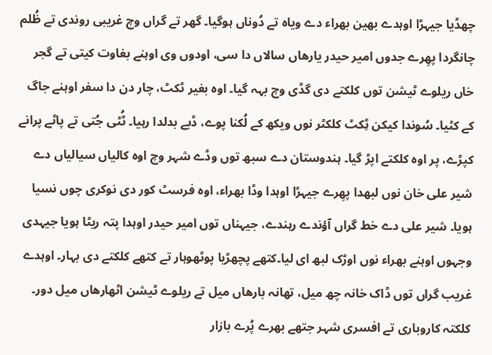چھڈیا جیہڑا اوہدے بھین بھراء دے ویاہ تے دُوناں ہوگیا۔ گھر تے گراں وچ غریبی روندی تے ظُلم چانگردا پھِرے جدوں امیر حیدر یارھاں سالاں دا سی، اودوں وی اوہنے بغاوت کیتی تے گجر خاں ریلوے ٹیشن توں کلکتے دی گڈی وچ بہہ گیا۔ اوہ بغیر ٹکٹ، چار دن دا سفر اوہنے جاگ کے کٹیا۔ سُوندا کیکن ٹِکٹ کلکٹر نوں ویکھ کے لُکنا پوے، ڈبے بدلدا رہیا۔ ٹُٹی جُتی تے پاٹے پرانے کپڑے، پر اوہ کلکتے اپڑ گیا۔ ہندوستان دے سبھ توں وڈے شہر وچ اوہ کالیاں سیالیاں دے شیر علی خان نوں لبھدا پھِرے جیہڑا اوہدا وڈا بھراء، اوہ فرسٹ کور دی نوکری چوں نسیا ہویا۔ شیر علی دے خط گراں آؤندے رہندے، جیہناں توں امیر حیدر اوہدا پتہ ریٹا ہویا جیہدی وجہوں اوہنے بھراء نوں اوڑک لبھ ای لیا۔کتھے پچھڑیا پوٹھوہار تے کتھے کلکتے دی بہار۔ اوہدے غریب گراں توں ڈاک خانہ چھ میل، تھانہ بارھاں میل تے ریلوے ٹیشن اٹھارھاں میل دور۔ کلکتہ کاروباری تے افسری شہر جتھے بھرے پُرے بازار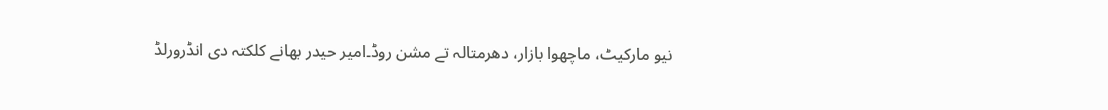نیو مارکیٹ، ماچھوا بازار، دھرمتالہ تے مشن روڈ۔امیر حیدر بھانے کلکتہ دی انڈرورلڈ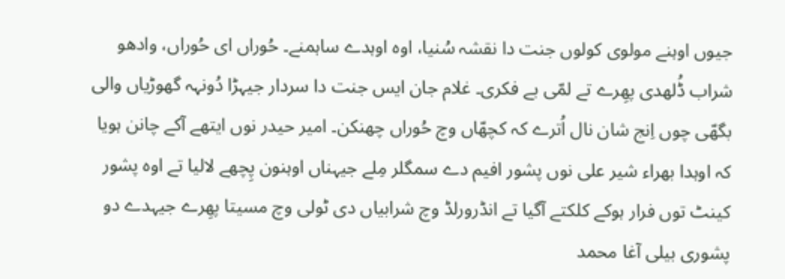جیوں اوہنے مولوی کولوں جنت دا نقشہ سُنیا، اوہ اوہدے ساہمنے۔ حُوراں ای حُوراں، وادھو شراب ڈُلھدی پھِرے تے لمّی بے فکری۔ غلام جان ایس جنت دا سردار جیہڑا دُونہہ گھوڑیاں والی بگھّی چوں اِنج شان نال اُترے کہ کچھّاں وچ حُوراں چھنکن۔ امیر حیدر نوں ایتھے آکے چانن ہویا کہ اوہدا بھراء شیر علی نوں پشور افیم دے سمگلر مِلے جیہناں اوہنون پِچھے لالیا تے اوہ پشور کینٹ توں فرار ہوکے کلکتے آگیا تے انڈرورلڈ وچ شرابیاں دی ٹولی وچ مسیتا پھِرے جیہدے دو پشوری بیلی آغا محمد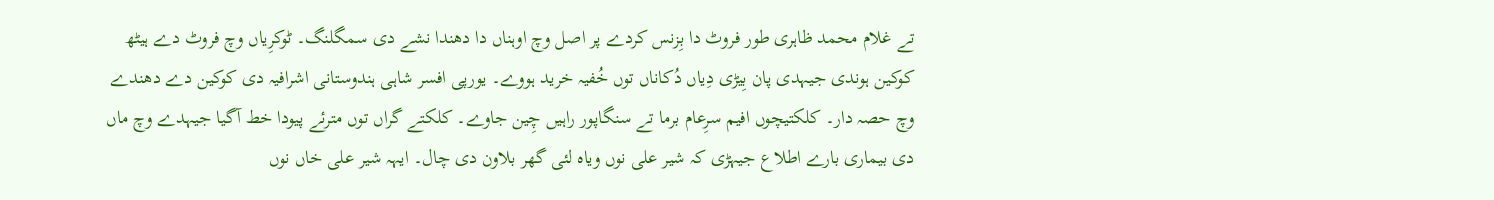تے غلام محمد ظاہری طور فروٹ دا بِزنس کردے پر اصل وچ اوہناں دا دھندا نشے دی سمگلنگ۔ ٹوکرِیاں وچ فروٹ دے ہیٹھ کوکین ہوندی جیہدی پان بِیڑی دِیاں دُکاناں توں خُفیہ خرید ہووے۔ یورپی افسر شاہی ہندوستانی اشرافیہ دی کوکین دے دھندے وچ حصہ دار۔ کلکتیچوں افیم سرِعام برما تے سنگاپور راہیں چِین جاوے۔ کلکتے گراں توں مترئے پیودا خط آگیا جیہدے وچ ماں دی بیماری بارے اطلاع جیہڑی کہ شیر علی نوں ویاہ لئی گھر بلاون دی چال۔ ایہہ شیر علی خاں نوں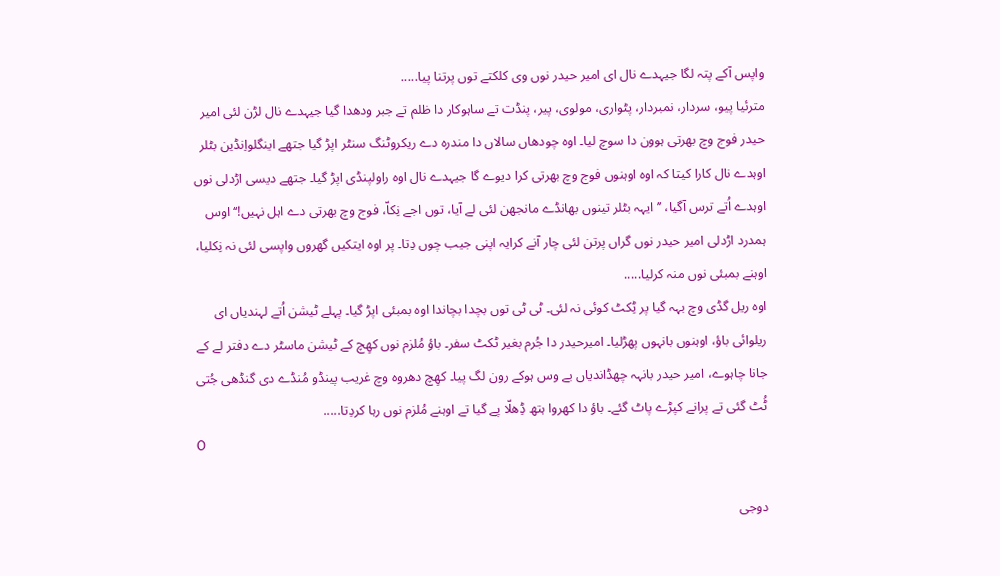واپس آکے پتہ لگا جیہدے نال ای امیر حیدر نوں وی کلکتے توں پرتنا پیا.....
مترئیا پیو، سردار، نمبردار، پٹواری، مولوی، پیر، پنڈت تے ساہوکار دا ظلم تے جبر ودھدا گیا جیہدے نال لڑن لئی امیر حیدر فوج وچ بھرتی ہوون دا سوچ لیا۔ اوہ چودھاں سالاں دا مندرہ دے ریکروٹنگ سنٹر اپڑ گیا جتھے اینگلواِنڈین بٹلر اوہدے نال کارا کیتا کہ اوہ اوہنوں فوج وچ بھرتی کرا دیوے گا جیہدے نال اوہ راولپنڈی اپڑ گیا۔ جتھے دیسی اڑدلی نوں اوہدے اُتے ترس آگیا، ’’ایہہ بٹلر تینوں بھانڈے مانجھن لئی لے آیا، توں اجے نِکاّ، فوج وچ بھرتی دے اہل نہیں!‘‘ اوس ہمدرد اڑدلی امیر حیدر نوں گراں پرتن لئی چار آنے کرایہ اپنی جیب چوں دِتا۔ پر اوہ ایتکیں گھروں واپسی لئی نہ نِکلیا، اوہنے بمبئی نوں منہ کرلیا.....
اوہ ریل گڈی وچ بہہ گیا پر ٹِکٹ کوئی نہ لئی۔ ٹی ٹی توں بچدا بچاندا اوہ بمبئی اپڑ گیا۔ پہلے ٹیشن اُتے لہندیاں ای ریلوائی باؤ، اوہنوں بانہوں پھڑلیا۔ امیرحیدر دا جُرم بغیر ٹکٹ سفر۔ باؤ مُلزم نوں کھِچ کے ٹیشن ماسٹر دے دفتر لے کے جانا چاہوے، امیر حیدر بانہہ چھڈاندیاں بے وس ہوکے رون لگ پیا۔ کھِچ دھروہ وچ غریب پینڈو مُنڈے دی گنڈھی جُتی ٹُٹ گئی تے پرانے کپڑے پاٹ گئے۔ باؤ دا کھروا ہتھ ڈِھلّا پے گیا تے اوہنے مُلزم نوں رہا کردِتا.....
O

دوجی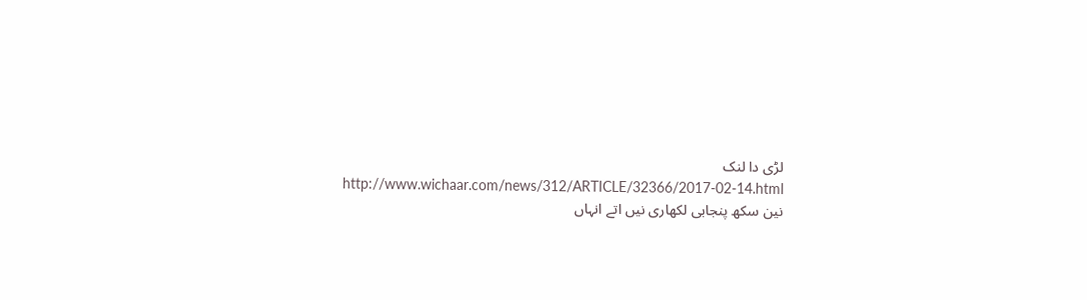لڑی دا لنک
http://www.wichaar.com/news/312/ARTICLE/32366/2017-02-14.html
نین سکھ پنجابی لکھاری نیں اتے انہاں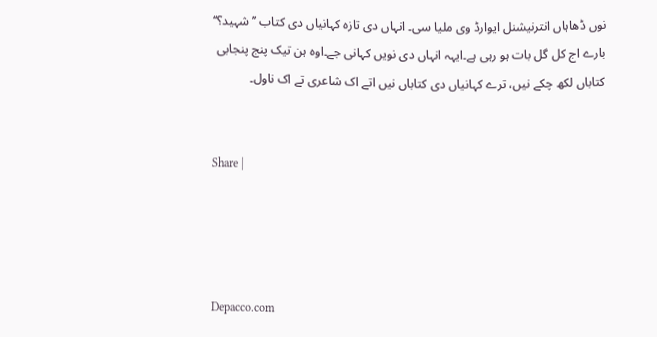نوں ڈھاہاں انترنیشنل ایوارڈ وی ملیا سی۔ انہاں دی تازہ کہانیاں دی کتاب ’’شہید؟‘‘ بارے اج کل گل بات ہو رہی ہے۔ایہہ انہاں دی نویں کہانی جے۔اوہ ہن تیک پنج پنجابی کتاباں لکھ چکے نیں، ترے کہانیاں دی کتاباں نیں اتے اک شاعری تے اک ناول۔


Share |




Depacco.com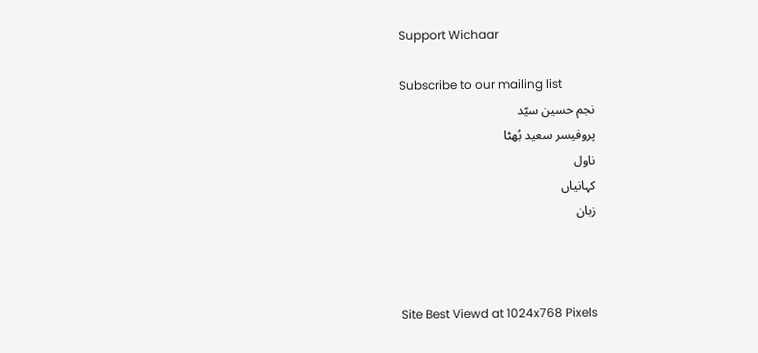Support Wichaar

Subscribe to our mailing list
نجم حسین سیّد
پروفیسر سعید بُھٹا
ناول
کہانیاں
زبان



Site Best Viewd at 1024x768 Pixels